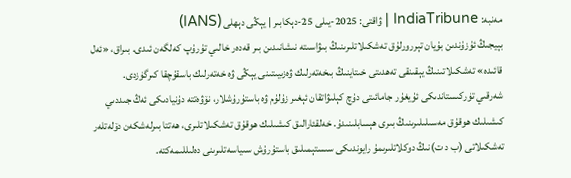مەنبە: IndiaTribune | ۋاقتى: 2025-يىلى 25-دېكابىر | يېڭى دېھلى (IANS)
بېيجىڭ ئۇزۇندىن بۇيان تېررورلۇق تەشكىلاتلىرىنىڭ بىۋاسىتە نىشانىدىن بىر قەدەر خالىي تۇرۇپ كەلگەن ئىدى. بىراق، «ئەل قائىدە» تەشكىلاتىنىڭ يېقىنقى تەھدىتى خىتاينىڭ بىخەتەرلىك ۋەزىيىتىنى يېڭى ۋە خەتەرلىك باسقۇچقا كىرگۈزدى.
شەرقىي تۈركىستاندىكى ئۇيغۇر جامائىتى دۇچ كېلىۋاتقان ئېغىر زۇلۇم ۋە باستۇرۇشلار، نۆۋەتتە دۇنيادىكى ئەڭ جىددىي كىشىلىك ھوقۇق مەسىلىلىرىنىڭ بىرى ھېسابلىنىدۇ. خەلقئارالىق كىشىلىك ھوقۇق تەشكىلاتلىرى، ھەتتا بىرلەشكەن دۆلەتلەر تەشكىلاتى (ب د ت)نىڭ دوكلاتلىرىمۇ رايوندىكى سىستېمىلىق باستۇرۇش سىياسەتلىرىنى دەلىللىمەكتە.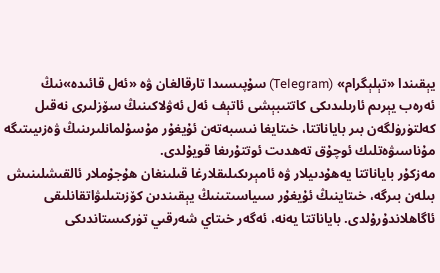يېقىندا «تېلېگرام» (Telegram) سۇپىسىدا تارقالغان ۋە «ئەل قائىدە»نىڭ ئەرەب يېرىم ئارىلىدىكى كاتتىبېشى ئاتېف ئەل ئەۋلاكىنىڭ سۆزلىرى نەقىل كەلتۈرۈلگەن بىر باياناتتا، خىتايغا نىسبەتەن ئۇيغۇر مۇسۇلمانلىرىنىڭ ۋەزىيىتىگە مۇناسىۋەتلىك ئوچۇق تەھدىت ئوتتۇرىغا قويۇلدى.
مەزكۇر باياناتتا يەھۇدىيلار ۋە ئامېرىكىلىقلارغا قىلىنغان ھۇجۇملار ئالقىشلىنىش بىلەن بىرگە، خىتاينىڭ ئۇيغۇر سىياسىتىنىڭ يېقىندىن كۆزىتىلىۋاتقانلىقى ئاگاھلاندۇرۇلدى. باياناتتا يەنە، ئەگەر خىتاي شەرقىي تۈركىستاندىكى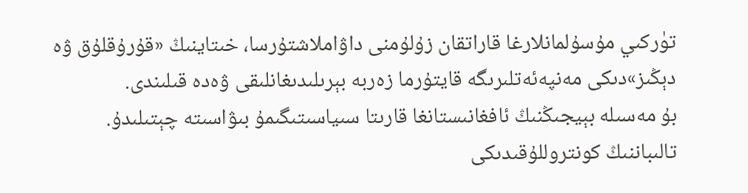تۈركىي مۇسۇلمانلارغا قاراتقان زۇلۇمنى داۋاملاشتۇرسا، خىتاينىڭ «قۇرۇقلۇق ۋە دېڭىز»دىكى مەنپەئەتلىرىگە قايتۇرما زەربە بېرىلىدىغانلىقى ۋەدە قىلىندى.
بۇ مەسىلە بېيجىڭنىڭ ئافغانىستانغا قارىتا سىياسىتىگىمۇ بىۋاسىتە چېتىلىدۇ. تالىباننىڭ كونتروللۇقىدىكى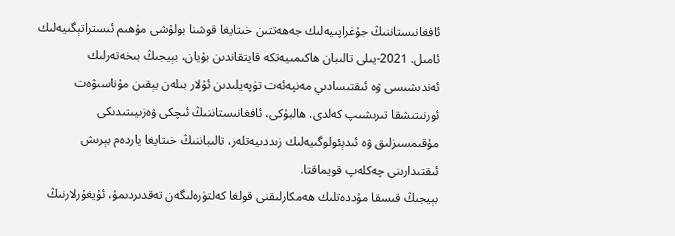ئافغانىستاننىڭ جۇغراپىيەلىك جەھەتتىن خىتايغا قوشنا بولۇشى مۇھىم ئىستراتېگىيەلىك ئامىل. 2021-يىلى تالىبان ھاكىمىيەتكە قايتقاندىن بۇيان، بېيجىڭ بىخەتەرلىك ئەندىشىسى ۋە ئىقتىسادىي مەنپەئەت تۈپەيلىدىن ئۇلار بىلەن يېقىن مۇناسىۋەت ئورنىتىشقا تىرىشىپ كەلدى. ھالبۇكى، ئافغانىستاننىڭ ئىچكى ۋەزىيىتىدىكى مۇقىمسىزلىق ۋە ئىدېئولوگىيەلىك زىددىيەتلەر، تالىباننىڭ خىتايغا ياردەم بېرىش ئىقتىدارىنى چەكلەپ قويماقتا.
بېيجىڭ قىسقا مۇددەتلىك ھەمكارلىقنى قولغا كەلتۈرەلىگەن تەقدىردىمۇ، ئۇيغۇرلارنىڭ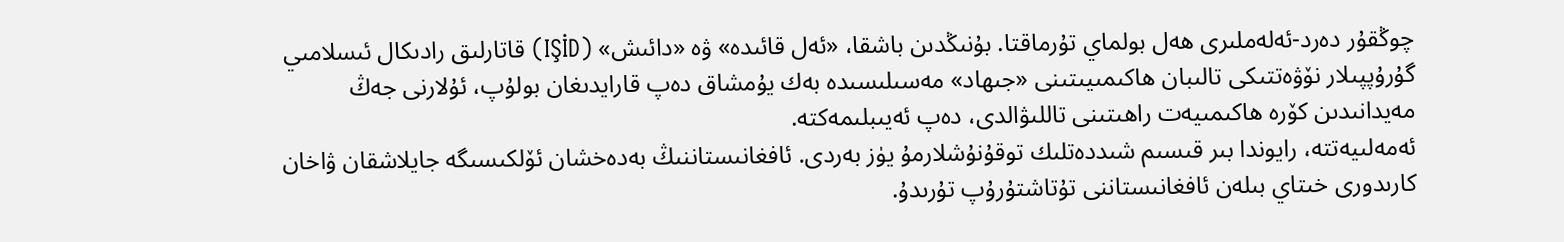چوڭقۇر دەرد-ئەلەملىرى ھەل بولماي تۇرماقتا. بۇنىڭدىن باشقا، «ئەل قائىدە» ۋە «دائىش» (IŞİD) قاتارلىق رادىكال ئىسلامىي گۇرۇپپىلار نۆۋەتتىكى تالىبان ھاكىمىيىتىنى «جىھاد» مەسىلىسىدە بەك يۇمشاق دەپ قارايدىغان بولۇپ، ئۇلارنى جەڭ مەيدانىدىن كۆرە ھاكىمىيەت راھىتىنى تاللىۋالدى، دەپ ئەيىبلىمەكتە.
ئەمەلىيەتتە، رايوندا بىر قىسىم شىددەتلىك توقۇنۇشلارمۇ يۈز بەردى. ئافغانىستاننىڭ بەدەخشان ئۆلكىسىگە جايلاشقان ۋاخان كارىدورى خىتاي بىلەن ئافغانىستاننى تۇتاشتۇرۇپ تۇرىدۇ.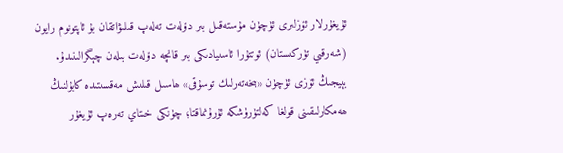ئۇيغۇرلار ئۆزلىرى ئۈچۈن مۇستەقىل بىر دۆلەت تەلەپ قىلىۋاتقان بۇ ئاپتونوم رايون (شەرقىي تۈركىستان) ئوتتۇرا ئاسىيادىكى بىر قانچە دۆلەت بىلەن چېگرالىنىدۇ.
بېيجىڭ ئۆزى ئۈچۈن «بىخەتەرلىك توسۇقى» ھاسىل قىلىش مەقسىتىدە كابۇلنىڭ ھەمكارلىقىنى قولغا كەلتۈرۈشكە ئۇرۇنماقتا؛ چۈنكى خىتاي تەرەپ ئۇيغۇر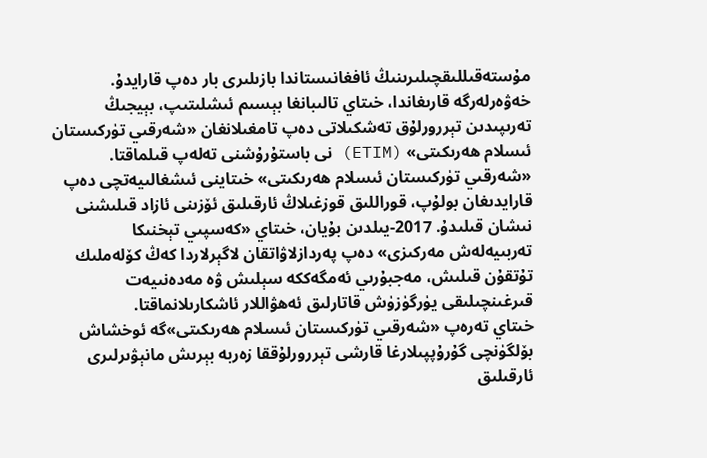مۇستەقىللىقچىلىرىنىڭ ئافغانىستاندا بازىلىرى بار دەپ قارايدۇ. خەۋەرلەرگە قارىغاندا، خىتاي تالىبانغا بېسىم ئىشلىتىپ، بېيجىڭ تەرىپىدىن تېررورلۇق تەشكىلاتى دەپ تامغىلانغان «شەرقىي تۈركىستان ئىسلام ھەرىكىتى» (ETIM) نى باستۇرۇشنى تەلەپ قىلماقتا.
«شەرقىي تۈركىستان ئىسلام ھەرىكىتى» خىتاينى ئىشغالىيەتچى دەپ قارايدىغان بولۇپ، قوراللىق قوزغىلاڭ ئارقىلىق ئۆزىنى ئازاد قىلىشنى نىشان قىلىدۇ. 2017-يىلدىن بۇيان، خىتاي «كەسپىي تېخنىكا تەربىيەلەش مەركىزى» دەپ پەردازلاۋاتقان لاگېرلاردا كەڭ كۆلەملىك تۇتقۇن قىلىش، مەجبۇرىي ئەمگەككە سېلىش ۋە مەدەنىيەت قىرغىنچىلىقى يۈرگۈزۈش قاتارلىق ئەھۋاللار ئاشكارىلانماقتا.
خىتاي تەرەپ «شەرقىي تۈركىستان ئىسلام ھەرىكىتى»گە ئوخشاش بۆلگۈنچى گۇرۇپپىلارغا قارشى تېررورلۇققا زەربە بېرىش مانېۋىرلىرى ئارقىلىق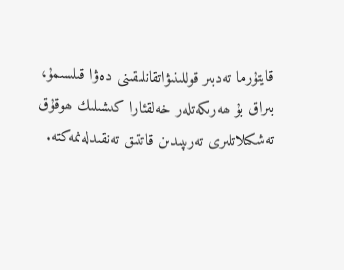قايتۇرما تەدبىر قوللىنىۋاتقانلىقىنى دەۋا قىلسىمۇ، بىراق بۇ ھەرىكەتلەر خەلقئارا كىشىلىك ھوقۇق تەشكىلاتلىرى تەرىپىدىن قاتتىق تەنقىدلەنمەكتە.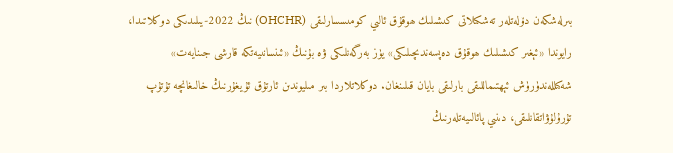بىرلەشكەن دۆلەتلەر تەشكىلاتى كىشىلىك ھوقۇق ئالىي كومىسسارلىقى (OHCHR) نىڭ 2022-يىلىدىكى دوكلاتىدا، رايوندا «ئېغىر كىشىلىك ھوقۇق دەپسەندىچىلىكى» يۈز بەرگەنلىكى ۋە بۇنىڭ «ئىنسانىيەتكە قارشى جىنايەت» شەكىللەندۈرۈش ئېھتىماللىقى بارلىقى بايان قىلىنغان. دوكلاتلاردا بىر مىليوندىن ئارتۇق ئۇيغۇرنىڭ خالىغانچە تۇتۇپ تۇرۇلۇۋاتقانلىقى، دىنىي پائالىيەتلەرنىڭ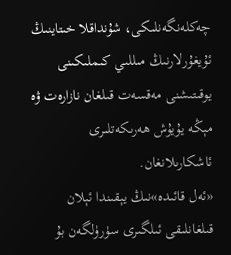چەكلەنگەنلىكى، شۇنداقلا خىتاينىڭ ئۇيغۇرلارنىڭ مىللىي كىملىكىنى يوقىتىشنى مەقسەت قىلغان نازارەت ۋە مېڭە يۇيۇش ھەرىكەتلىرى ئاشكارىلانغان.
«ئەل قائىدە»نىڭ يېقىندا ئېلان قىلغانلىقى ئىلگىرى سۈرۈلگەن بۇ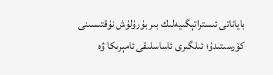باياناتى ئىستراتېگىيەلىك بىر بۇرۇلۇش نۇقتىسىنى كۆرسىتىدۇ؛ ئىلگىرى ئاساسلىقى ئامېرىكا ۋە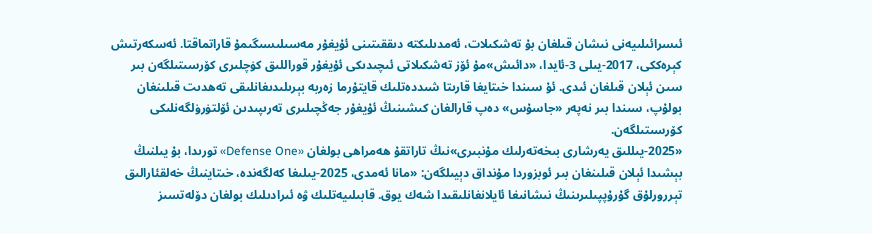ئىسرائىلىيەنى نىشان قىلغان بۇ تەشكىلات، ئەمدىلىكتە دىققىتىنى ئۇيغۇر مەسىلىسىگىمۇ قاراتماقتا. ئەسكەرتىش كېرەككى، 2017-يىلى 3-ئايدا، «دائىش»مۇ ئۆز تەشكىلاتى ئىچىدىكى ئۇيغۇر قوراللىق كۈچلىرى كۆرسىتىلگەن بىر سىن ئېلان قىلغان ئىدى. ئۇ سىندا خىتايغا قارىتا شىددەتلىك قايتۇرما زەربە بېرىلىدىغانلىقى تەھدىت قىلىنغان بولۇپ، سىندا بىر نەپەر «جاسۇس» دەپ قارالغان كىشىنىڭ ئۇيغۇر جەڭچىلىرى تەرىپىدىن ئۆلتۈرۈلگەنلىكى كۆرسىتىلگەن.
«2025-يىللىق يەرشارى بىخەتەرلىك مۇنبىرى»نىڭ تاراتقۇ ھەمراھى بولغان «Defense One» تورىدا، بۇ يىلنىڭ بېشىدا ئېلان قىلىنغان بىر ئوبزوردا مۇنداق دېيىلگەن: «مانا ئەمدى، 2025-يىلىغا كەلگەندە، خىتاينىڭ خەلقئارالىق تېررورلۇق گۇرۇپپىلىرىنىڭ نىشانىغا ئايلانغانلىقىدا شەك يوق. قابىلىيەتلىك ۋە ئىرادىلىك بولغان دۆلەتسىز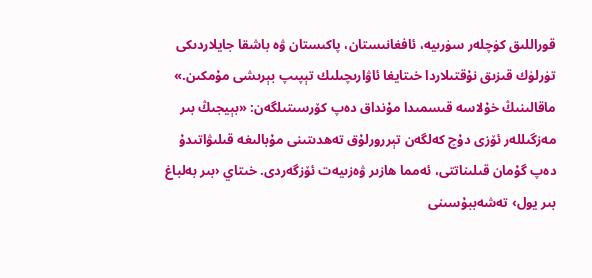قوراللىق كۈچلەر سۈرىيە، ئافغانىستان، پاكىستان ۋە باشقا جايلاردىكى تۈرلۈك قىزىق نۇقتىلاردا خىتايغا ئاۋارىچىلىك تېپىپ بېرىشى مۇمكىن.»
ماقالىنىڭ خۇلاسە قىسمىدا مۇنداق دەپ كۆرسىتىلگەن: «بېيجىڭ بىر مەزگىللەر ئۆزى دۇچ كەلگەن تېررورلۇق تەھدىتىنى مۇبالىغە قىلىۋاتىدۇ دەپ گۇمان قىلىناتتى، ئەمما ھازىر ۋەزىيەت ئۆزگەردى. خىتاي ‹بىر بەلباغ بىر يول› تەشەببۇسىنى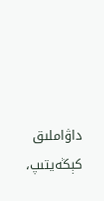داۋاملىق كېڭەيتىپ،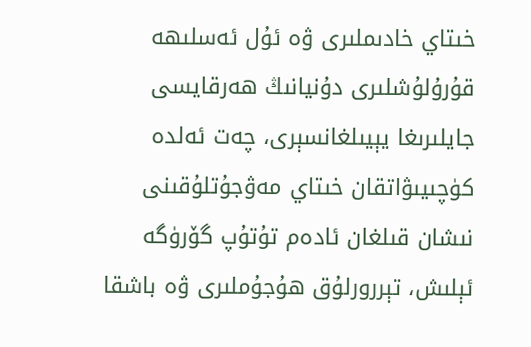خىتاي خادىملىرى ۋە ئۇل ئەسلىھە قۇرۇلۇشلىرى دۇنيانىڭ ھەرقايسى جايلىرىغا يېيىلغانسېرى، چەت ئەلدە كۈچىيىۋاتقان خىتاي مەۋجۇتلۇقىنى نىشان قىلغان ئادەم تۇتۇپ گۆرۈگە ئېلىش، تېررورلۇق ھۇجۇملىرى ۋە باشقا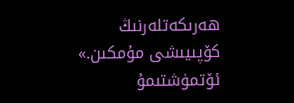ھەرىكەتلەرنىڭ كۆپىيىشى مۇمكىن.»
ئۆتمۈشتىمۇ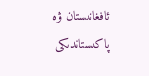ئافغانىستان ۋە پاكىستاندىكى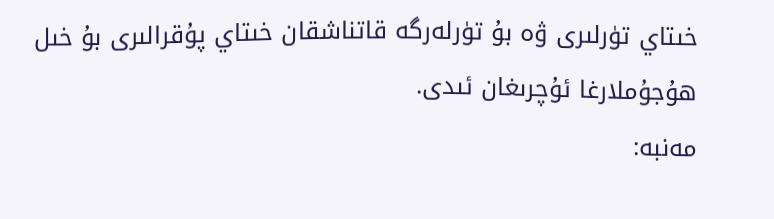خىتاي تۈرلىرى ۋە بۇ تۈرلەرگە قاتناشقان خىتاي پۇقرالىرى بۇ خىل ھۇجۇملارغا ئۇچرىغان ئىدى.
مەنبە: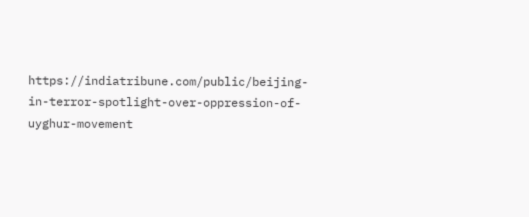https://indiatribune.com/public/beijing-in-terror-spotlight-over-oppression-of-uyghur-movement